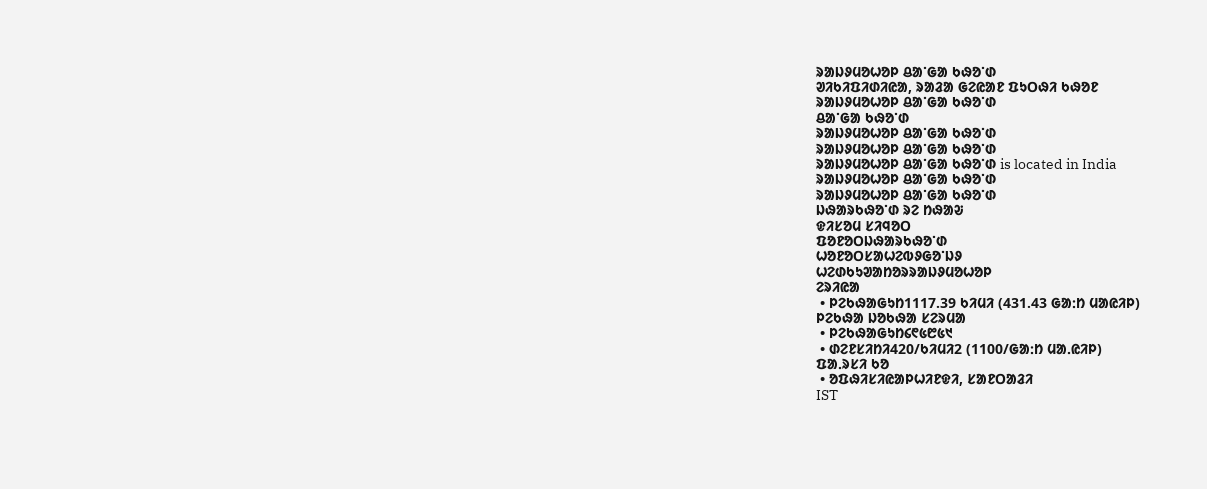ᱨᱟᱡᱽᱢᱚᱦᱚᱞ ᱪᱟᱸᱜᱟ ᱠᱷᱚᱸᱰ
ᱣᱤᱠᱤᱯᱤᱰᱤᱭᱟ, ᱨᱟᱲᱟ ᱜᱮᱭᱟᱱ ᱯᱩᱛᱷᱤ ᱠᱷᱚᱱ
ᱨᱟᱡᱽᱢᱚᱦᱚᱞ ᱪᱟᱸᱜᱟ ᱠᱷᱚᱸᱰ
ᱪᱟᱸᱜᱟ ᱠᱷᱚᱸᱰ
ᱨᱟᱡᱽᱢᱚᱦᱚᱞ ᱪᱟᱸᱜᱟ ᱠᱷᱚᱸᱰ
ᱨᱟᱡᱽᱢᱚᱦᱚᱞ ᱪᱟᱸᱜᱟ ᱠᱷᱚᱸᱰ
ᱨᱟᱡᱽᱢᱚᱦᱚᱞ ᱪᱟᱸᱜᱟ ᱠᱷᱚᱸᱰ is located in India
ᱨᱟᱡᱽᱢᱚᱦᱚᱞ ᱪᱟᱸᱜᱟ ᱠᱷᱚᱸᱰ
ᱨᱟᱡᱽᱢᱚᱦᱚᱞ ᱪᱟᱸᱜᱟ ᱠᱷᱚᱸᱰ
ᱡᱷᱟᱨᱠᱷᱚᱸᱰ ᱨᱮ ᱴᱷᱟᱶ
ᱫᱤᱥᱚᱢ ᱥᱤᱧᱚᱛ
ᱯᱚᱱᱚᱛᱡᱷᱟᱨᱠᱷᱚᱸᱰ
ᱦᱚᱱᱚᱛᱥᱟᱦᱮᱵᱽᱜᱚᱸᱡᱽ
ᱦᱮᱰᱠᱩᱣᱟᱴᱚᱨᱨᱟᱡᱽᱢᱚᱦᱚᱞ
ᱮᱨᱤᱭᱟ
 • ᱞᱮᱠᱷᱟᱜᱩᱴ1117.39 ᱠᱤᱢᱤ (431.43 ᱜᱟᱺᱴ ᱢᱟᱭᱤᱞ)
ᱞᱮᱠᱷᱟ ᱡᱚᱠᱷᱟ ᱥᱮᱨᱢᱟ
 • ᱞᱮᱠᱷᱟᱜᱩᱴ᱔᱖᱕᱘᱕᱑
 • ᱰᱮᱱᱥᱤᱴᱤ420/ᱠᱤᱢᱤ2 (1100/ᱜᱟᱺᱴ ᱢᱟᱹᱭᱤᱞ)
ᱯᱟᱹᱨᱥᱤ ᱠᱚ
 • ᱚᱯᱷᱤᱥᱤᱭᱟᱞᱦᱤᱱᱫᱤ, ᱥᱟᱱᱛᱟᱲᱤ
IST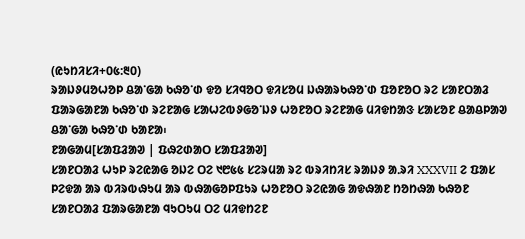(ᱭᱩᱴᱤᱥᱤ+᱐᱕:᱓᱐)
ᱨᱟᱡᱽᱢᱚᱦᱚᱞ ᱪᱟᱸᱜᱟ ᱠᱷᱚᱸᱰ ᱫᱚ ᱥᱤᱧᱚᱛ ᱫᱤᱥᱚᱢ ᱡᱷᱟᱨᱠᱷᱚᱸᱰ ᱯᱚᱱᱚᱛ ᱨᱮ ᱥᱟᱱᱛᱟᱲ ᱯᱟᱨᱜᱟᱱᱟ ᱠᱷᱚᱸᱰ ᱨᱮᱱᱟᱜ ᱥᱟᱦᱮᱵᱽᱜᱚᱸᱡᱽ ᱦᱚᱱᱚᱛ ᱨᱮᱱᱟᱜ ᱢᱤᱫᱴᱟᱝ ᱥᱟᱥᱚᱱ ᱪᱟᱪᱞᱟᱣ ᱪᱟᱸᱜᱟ ᱠᱷᱚᱸᱰ ᱠᱟᱱᱟ᱾
ᱱᱟᱜᱟᱢ[ᱥᱟᱯᱲᱟᱣ | ᱯᱷᱮᱰᱟᱛ ᱥᱟᱯᱲᱟᱣ]
ᱥᱟᱱᱛᱟᱲ ᱦᱩᱞ ᱨᱮᱭᱟᱜ ᱚᱡᱮ ᱛᱮ ᱑᱘᱕᱕ ᱥᱮᱨᱢᱟ ᱨᱮ ᱵᱨᱤᱴᱤᱥ ᱨᱟᱡᱽ ᱟᱹᱨᱤ XXXVII ᱮ ᱯᱟᱥ ᱞᱮᱫᱟ ᱟᱨ ᱵᱤᱨᱵᱷᱩᱢ ᱟᱨ ᱵᱷᱟᱜᱚᱞᱯᱩᱨ ᱦᱚᱱᱚᱛ ᱨᱮᱭᱟᱜ ᱟᱫᱷᱟᱱ ᱴᱚᱴᱷᱟ ᱠᱷᱚᱱ ᱥᱟᱱᱛᱟᱲ ᱯᱟᱨᱜᱟᱱᱟ ᱧᱩᱛᱩᱢ ᱛᱮ ᱢᱤᱫᱴᱮᱱ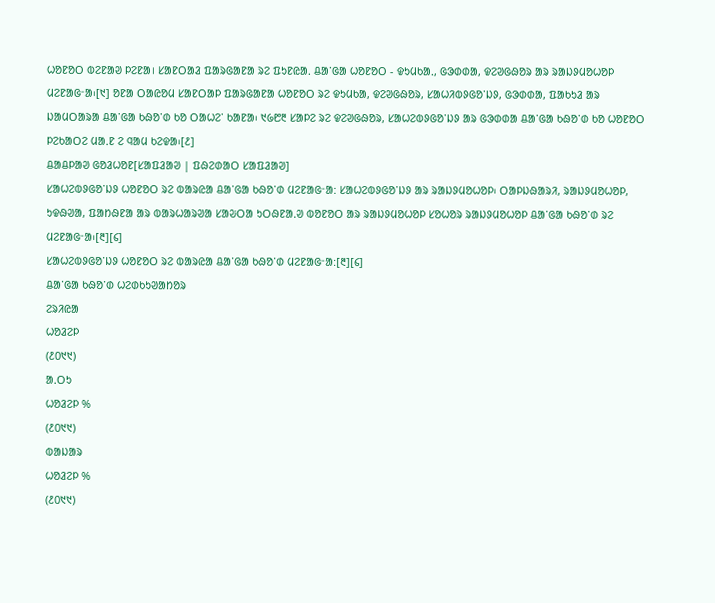ᱦᱚᱱᱚᱛ ᱵᱮᱱᱟᱣ ᱞᱮᱱᱟ। ᱥᱟᱱᱛᱟᱲ ᱯᱟᱨᱜᱟᱱᱟ ᱨᱮ ᱯᱩᱱᱭᱟᱹ ᱪᱟᱸᱜᱟ ᱦᱚᱱᱚᱛ - ᱫᱩᱢᱠᱟᱹ, ᱜᱳᱰᱰᱟ, ᱫᱮᱣᱜᱷᱚᱨ ᱟᱨ ᱨᱟᱡᱽᱢᱚᱦᱚᱞ ᱢᱮᱱᱟᱜᱼᱟ᱾[᱑] ᱚᱱᱟ ᱛᱟᱭᱚᱢ ᱥᱟᱱᱛᱟᱞ ᱯᱟᱨᱜᱟᱱᱟ ᱦᱚᱱᱚᱛ ᱨᱮ ᱫᱩᱢᱠᱟ, ᱫᱮᱣᱜᱷᱚᱨ, ᱥᱟᱦᱤᱵᱽᱜᱚᱸᱡᱽ, ᱜᱳᱰᱰᱟ, ᱯᱟᱠᱩᱲ ᱟᱨ ᱡᱟᱢᱛᱟᱨᱟ ᱪᱟᱸᱜᱟ ᱠᱷᱚᱸᱰ ᱠᱚ ᱛᱟᱦᱮᱸ ᱠᱟᱱᱟ᱾ ᱑᱙᱘᱓ ᱥᱟᱞᱮ ᱨᱮ ᱫᱮᱣᱜᱷᱚᱨ, ᱥᱟᱦᱮᱵᱽᱜᱚᱸᱡᱽ ᱟᱨ ᱜᱳᱰᱰᱟ ᱪᱟᱸᱜᱟ ᱠᱷᱚᱸᱰ ᱠᱚ ᱦᱚᱱᱚᱛ ᱞᱮᱠᱟᱛᱮ ᱢᱟᱹᱱ ᱮ ᱧᱟᱢ ᱠᱮᱫᱟ᱾[᱒]
ᱪᱟᱪᱞᱟᱣ ᱜᱚᱲᱦᱚᱱ[ᱥᱟᱯᱲᱟᱣ | ᱯᱷᱮᱰᱟᱛ ᱥᱟᱯᱲᱟᱣ]
ᱥᱟᱦᱮᱵᱽᱜᱚᱸᱡᱽ ᱦᱚᱱᱚᱛ ᱨᱮ ᱵᱟᱨᱭᱟ ᱪᱟᱸᱜᱟ ᱠᱷᱚᱸᱰ ᱢᱮᱱᱟᱜᱼᱟ: ᱥᱟᱦᱮᱵᱽᱜᱚᱸᱡᱽ ᱟᱨ ᱨᱟᱡᱽᱢᱚᱦᱚᱞ᱾ ᱛᱟᱞᱡᱷᱟᱨᱤ, ᱨᱟᱡᱽᱢᱚᱦᱚᱞ, ᱩᱫᱷᱣᱟ, ᱯᱟᱴᱷᱱᱟ ᱟᱨ ᱵᱟᱨᱦᱟᱨᱣᱟ ᱥᱟᱶᱛᱟ ᱩᱛᱷᱱᱟᱹᱣ ᱵᱚᱱᱚᱛ ᱟᱨ ᱨᱟᱡᱽᱢᱚᱦᱚᱞ ᱥᱚᱦᱚᱨ ᱨᱟᱡᱽᱢᱚᱦᱚᱞ ᱪᱟᱸᱜᱟ ᱠᱷᱚᱸᱰ ᱨᱮ ᱢᱮᱱᱟᱜᱼᱟ᱾[᱓][᱔]
ᱥᱟᱦᱮᱵᱽᱜᱚᱸᱡᱽ ᱦᱚᱱᱚᱛ ᱨᱮ ᱵᱟᱨᱭᱟ ᱪᱟᱸᱜᱟ ᱠᱷᱚᱸᱰ ᱢᱮᱱᱟᱜᱼᱟ:[᱓][᱔]
ᱪᱟᱸᱜᱟ ᱠᱷᱚᱸᱰ ᱦᱮᱰᱠᱩᱣᱟᱴᱚᱨ
ᱮᱨᱤᱭᱟ
ᱦᱚᱲᱮᱞ
(᱒᱐᱑᱑)
ᱟᱹᱛᱩ
ᱦᱚᱲᱮᱞ %
(᱒᱐᱑᱑)
ᱵᱟᱡᱟᱨ
ᱦᱚᱲᱮᱞ %
(᱒᱐᱑᱑)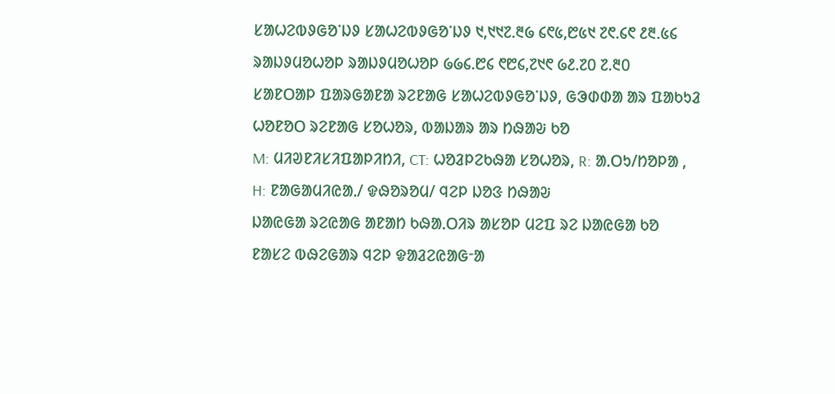ᱥᱟᱦᱮᱵᱽᱜᱚᱸᱡᱽ ᱥᱟᱦᱮᱵᱽᱜᱚᱸᱡᱽ ᱑,᱑᱑᱗.᱓᱙ ᱔᱖᱕,᱘᱕᱑ ᱗᱖.᱔᱖ ᱒᱓.᱕᱔
ᱨᱟᱡᱽᱢᱚᱦᱚᱞ ᱨᱟᱡᱽᱢᱚᱦᱚᱞ ᱙᱙᱔.᱘᱔ ᱖᱘᱔,᱗᱑᱖ ᱙᱒.᱗᱐ ᱗.᱓᱐
ᱥᱟᱱᱛᱟᱞ ᱯᱟᱨᱜᱟᱱᱟ ᱨᱮᱱᱟᱜ ᱥᱟᱦᱮᱵᱽᱜᱚᱸᱡᱽ, ᱜᱳᱰᱰᱟ ᱟᱨ ᱯᱟᱠᱩᱲ ᱦᱚᱱᱚᱛ ᱨᱮᱱᱟᱜ ᱥᱚᱦᱚᱨ, ᱵᱟᱡᱟᱨ ᱟᱨ ᱴᱷᱟᱶ ᱠᱚ
M: ᱢᱤᱣᱱᱤᱥᱤᱯᱟᱞᱤᱴᱤ, CT: ᱦᱚᱲᱞᱮᱠᱷᱟ ᱥᱚᱦᱚᱨ, R: ᱟᱹᱛᱩ/ᱴᱚᱞᱟ , H: ᱱᱟᱜᱟᱢᱤᱭᱟᱹ/ ᱫᱷᱚᱨᱚᱢ/ ᱧᱮᱞ ᱡᱚᱝ ᱴᱷᱟᱶ
ᱡᱟᱭᱜᱟ ᱨᱮᱭᱟᱜ ᱟᱱᱟᱴ ᱠᱷᱟᱹᱛᱤᱨ ᱟᱥᱚᱞ ᱢᱮᱯ ᱨᱮ ᱡᱟᱭᱜᱟ ᱠᱚ ᱱᱟᱥᱮ ᱵᱷᱮᱜᱟᱨ ᱧᱮᱞ ᱫᱟᱲᱮᱭᱟᱜᱼᱟ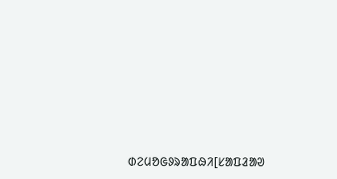ᱰᱮᱢᱚᱜᱽᱨᱟᱯᱷᱤ[ᱥᱟᱯᱲᱟᱣ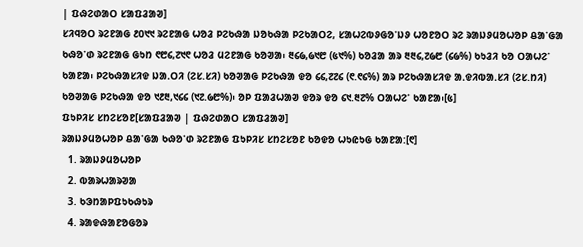| ᱯᱷᱮᱰᱟᱛ ᱥᱟᱯᱲᱟᱣ]
ᱥᱤᱧᱚᱛ ᱨᱮᱱᱟᱜ ᱒᱐᱑᱑ ᱨᱮᱱᱟᱜ ᱦᱚᱲ ᱞᱮᱠᱷᱟ ᱡᱚᱠᱷᱟ ᱞᱮᱠᱟᱛᱮ, ᱥᱟᱦᱮᱵᱽᱜᱚᱸᱡᱽ ᱦᱚᱱᱚᱛ ᱨᱮ ᱨᱟᱡᱽᱢᱚᱦᱚᱞ ᱪᱟᱸᱜᱟ ᱠᱷᱚᱸᱰ ᱨᱮᱱᱟᱜ ᱜᱩᱴ ᱖᱘᱔,᱗᱑᱖ ᱦᱚᱲ ᱢᱮᱱᱟᱜ ᱠᱚᱣᱟ᱾ ᱓᱔᱙,᱙᱑᱘ (᱕᱑%) ᱠᱚᱲᱟ ᱟᱨ ᱓᱓᱔,᱗᱙᱘ (᱔᱙%) ᱠᱩᱲᱤ ᱠᱚ ᱛᱟᱦᱮᱸ ᱠᱟᱱᱟ᱾ ᱞᱮᱠᱷᱟᱥᱤᱫ ᱡᱟᱹᱛᱤ (ᱮᱥ.ᱥᱤ) ᱠᱚᱣᱟᱜ ᱞᱮᱠᱷᱟ ᱫᱚ ᱔᱔,᱗᱗᱔ (᱖.᱖᱔%) ᱟᱨ ᱞᱮᱠᱷᱟᱥᱤᱫ ᱟᱹᱫᱤᱵᱟᱹᱥᱤ (ᱮᱥ.ᱴᱤ) ᱠᱚᱣᱟᱜ ᱞᱮᱠᱷᱟ ᱫᱚ ᱑᱒᱓,᱑᱔᱔ (᱑᱗.᱙᱘%)᱾ ᱚᱞ ᱯᱟᱲᱦᱟᱣ ᱫᱚᱨ ᱫᱚ ᱔᱑.᱓᱗% ᱛᱟᱦᱮᱸ ᱠᱟᱱᱟ᱾[᱕]
ᱯᱩᱞᱤᱥ ᱥᱴᱮᱥᱚᱱ[ᱥᱟᱯᱲᱟᱣ | ᱯᱷᱮᱰᱟᱛ ᱥᱟᱯᱲᱟᱣ]
ᱨᱟᱡᱽᱢᱚᱦᱚᱞ ᱪᱟᱸᱜᱟ ᱠᱷᱚᱸᱰ ᱨᱮᱱᱟᱜ ᱯᱩᱞᱤᱥ ᱥᱴᱮᱥᱚᱱ ᱠᱚᱫᱚ ᱦᱩᱭᱩᱜ ᱠᱟᱱᱟ:[᱖]
  1. ᱨᱟᱡᱽᱢᱚᱦᱚᱞ
  2. ᱵᱟᱨᱦᱟᱨᱣᱟ
  3. ᱠᱳᱴᱟᱞᱯᱩᱠᱷᱩᱨ
  4. ᱨᱟᱫᱷᱟᱱᱚᱜᱚᱨ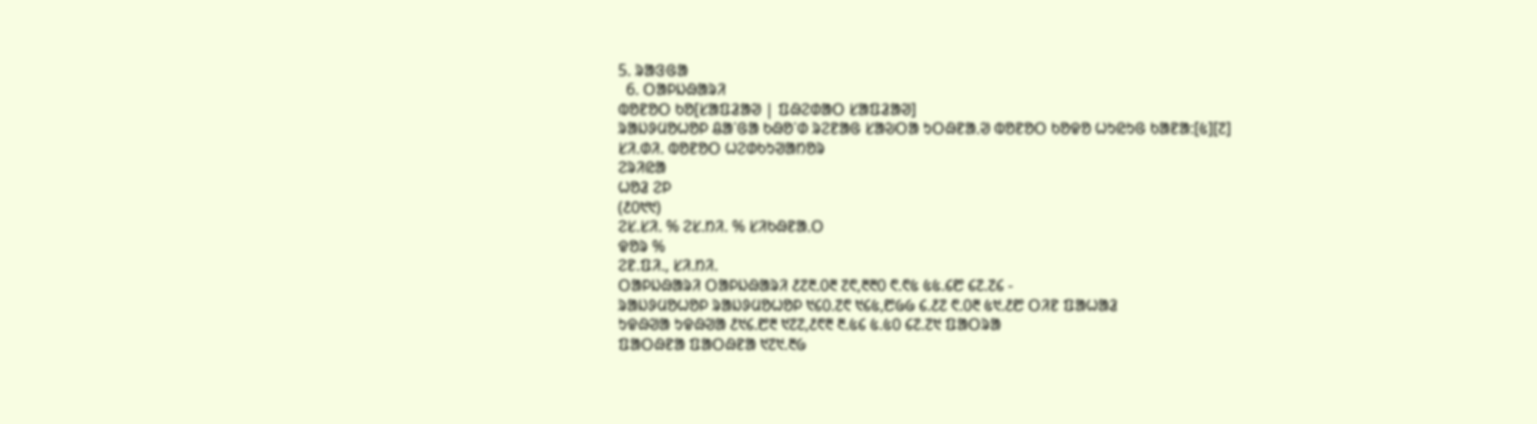5. ᱨᱟᱝᱜᱟ
  6. ᱛᱟᱞᱡᱷᱟᱨᱤ
ᱵᱚᱱᱚᱛ ᱠᱚ[ᱥᱟᱯᱲᱟᱣ | ᱯᱷᱮᱰᱟᱛ ᱥᱟᱯᱲᱟᱣ]
ᱨᱟᱡᱽᱢᱚᱦᱚᱞ ᱪᱟᱸᱜᱟ ᱠᱷᱚᱸᱰ ᱨᱮᱱᱟᱜ ᱥᱟᱶᱛᱟ ᱩᱛᱷᱱᱟᱹᱣ ᱵᱚᱱᱚᱛ ᱠᱚᱫᱚ ᱦᱩᱭᱩᱜ ᱠᱟᱱᱟ:[᱕][᱗]
ᱥᱤ.ᱰᱤ. ᱵᱚᱱᱚᱛ ᱦᱮᱰᱠᱩᱣᱟᱴᱚᱨ
ᱮᱨᱤᱭᱟ
ᱦᱚᱲ ᱮᱞ
(᱒᱐᱑᱑)
ᱮᱥ.ᱥᱤ. % ᱮᱥ.ᱴᱤ. % ᱥᱤᱠᱷᱱᱟᱹᱛ
ᱫᱚᱨ %
ᱮᱱ.ᱯᱤ., ᱥᱤ.ᱴᱤ.
ᱛᱟᱞᱡᱷᱟᱨᱤ ᱛᱟᱞᱡᱷᱟᱨᱤ ᱒᱗᱓.᱐᱓ ᱗᱖,᱓᱓᱐ ᱖.᱖᱕ ᱕᱕.᱔᱘ ᱔᱗.᱗᱔ -
ᱨᱟᱡᱽᱢᱚᱦᱚᱞ ᱨᱟᱡᱽᱢᱚᱦᱚᱞ ᱑᱔᱐.᱗᱖ ᱑᱔᱕,᱘᱙᱙ ᱔.᱒᱗ ᱖.᱐᱓ ᱕᱑.᱒᱘ ᱛᱤᱱ ᱯᱟᱦᱟᱲ
ᱩᱫᱷᱣᱟ ᱩᱫᱷᱣᱟ ᱒᱑᱔.᱘᱓ ᱑᱗᱗,᱒᱖᱓ ᱓.᱕᱔ ᱕.᱕᱐ ᱔᱗.᱗᱑ ᱯᱟᱛᱨᱟ
ᱯᱟᱛᱷᱱᱟ ᱯᱟᱛᱷᱱᱟ ᱑᱗᱑.᱓᱙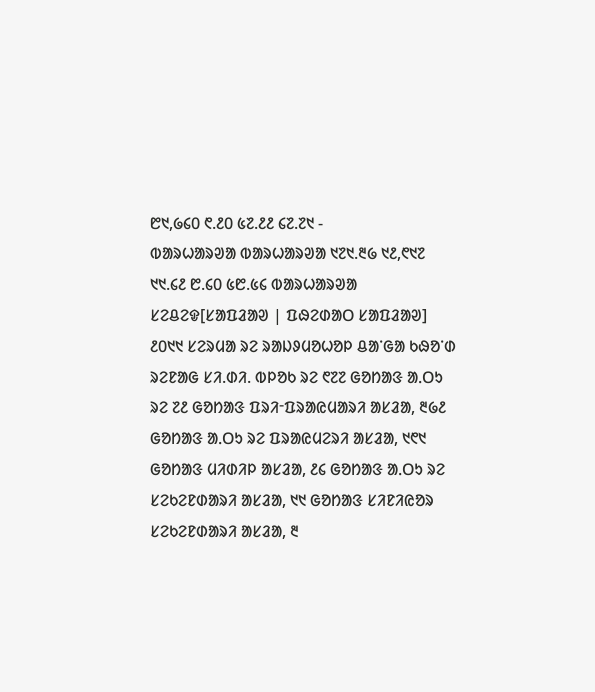᱘᱑,᱙᱔᱐ ᱖.᱒᱐ ᱕᱗.᱒᱒ ᱔᱗.᱗᱑ -
ᱵᱟᱨᱦᱟᱨᱣᱟ ᱵᱟᱨᱦᱟᱨᱣᱟ ᱑᱗᱑.᱓᱙ ᱑᱒,᱖᱑᱗ ᱑᱑.᱔᱒ ᱘.᱔᱐ ᱕᱘.᱕᱔ ᱵᱟᱨᱦᱟᱨᱣᱟ
ᱥᱮᱪᱮᱫ[ᱥᱟᱯᱲᱟᱣ | ᱯᱷᱮᱰᱟᱛ ᱥᱟᱯᱲᱟᱣ]
᱒᱐᱑᱑ ᱥᱮᱨᱢᱟ ᱨᱮ ᱨᱟᱡᱽᱢᱚᱦᱚᱞ ᱪᱟᱸᱜᱟ ᱠᱷᱚᱸᱰ ᱨᱮᱱᱟᱜ ᱥᱤ.ᱰᱤ. ᱵᱞᱚᱠ ᱨᱮ ᱖᱗᱗ ᱜᱚᱴᱟᱝ ᱟᱹᱛᱩ ᱨᱮ ᱗᱒ ᱜᱚᱴᱟᱝ ᱯᱨᱤᱼᱯᱨᱟᱭᱢᱟᱨᱤ ᱟᱥᱲᱟ, ᱓᱙᱒ ᱜᱚᱴᱟᱝ ᱟᱹᱛᱩ ᱨᱮ ᱯᱨᱟᱭᱢᱮᱨᱤ ᱟᱥᱲᱟ, ᱑᱖᱑ ᱜᱚᱴᱟᱝ ᱢᱤᱰᱤᱞ ᱟᱥᱲᱟ, ᱒᱔ ᱜᱚᱴᱟᱝ ᱟᱹᱛᱩ ᱨᱮ ᱥᱮᱠᱮᱱᱰᱟᱨᱤ ᱟᱥᱲᱟ, ᱑᱑ ᱜᱚᱴᱟᱝ ᱥᱤᱱᱤᱭᱚᱨ ᱥᱮᱠᱮᱱᱰᱟᱨᱤ ᱟᱥᱲᱟ, ᱓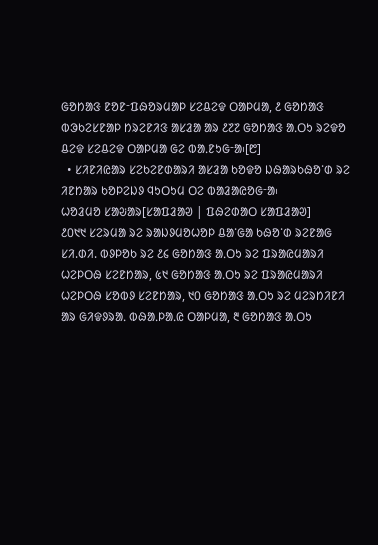ᱜᱚᱴᱟᱝ ᱱᱚᱱᱼᱯᱷᱚᱨᱢᱟᱞ ᱥᱮᱪᱮᱫ ᱛᱟᱞᱢᱟ, ᱒ ᱜᱚᱴᱟᱝ ᱵᱳᱠᱮᱥᱱᱟᱞ ᱴᱨᱮᱱᱤᱝ ᱟᱥᱲᱟ ᱟᱨ ᱒᱗᱗ ᱜᱚᱴᱟᱝ ᱟᱹᱛᱩ ᱨᱮᱫᱚ ᱪᱮᱫ ᱥᱮᱪᱮᱫ ᱛᱟᱞᱢᱟ ᱜᱮ ᱵᱟᱹᱱᱩᱜᱼᱟ᱾[᱘]
  • ᱥᱤᱱᱤᱭᱟᱨ ᱥᱮᱠᱮᱱᱰᱟᱨᱤ ᱟᱥᱲᱟ ᱠᱚᱫᱚ ᱡᱷᱟᱨᱠᱷᱚᱸᱰ ᱨᱮ ᱤᱱᱴᱟᱨ ᱠᱚᱞᱮᱡᱽ ᱧᱩᱛᱩᱢ ᱛᱮ ᱵᱟᱲᱟᱭᱚᱜᱼᱟ᱾
ᱦᱚᱲᱢᱚ ᱥᱟᱶᱟᱨ[ᱥᱟᱯᱲᱟᱣ | ᱯᱷᱮᱰᱟᱛ ᱥᱟᱯᱲᱟᱣ]
᱒᱐᱑᱑ ᱥᱮᱨᱢᱟ ᱨᱮ ᱨᱟᱡᱽᱢᱚᱦᱚᱞ ᱪᱟᱸᱜᱟ ᱠᱷᱚᱸᱰ ᱨᱮᱱᱟᱜ ᱥᱤ.ᱰᱤ. ᱵᱽᱞᱚᱠ ᱨᱮ ᱒᱔ ᱜᱚᱴᱟᱝ ᱟᱹᱛᱩ ᱨᱮ ᱯᱨᱟᱭᱢᱟᱨᱤ ᱦᱮᱞᱛᱷ ᱥᱮᱱᱴᱟᱨ, ᱕᱑ ᱜᱚᱴᱟᱝ ᱟᱹᱛᱩ ᱨᱮ ᱯᱨᱟᱭᱢᱟᱨᱤ ᱦᱮᱞᱛᱷ ᱥᱚᱵᱽ ᱥᱮᱱᱴᱟᱨ, ᱑᱐ ᱜᱚᱴᱟᱝ ᱟᱹᱛᱩ ᱨᱮ ᱢᱮᱨᱴᱤᱱᱤ ᱟᱨ ᱜᱤᱫᱽᱨᱟᱹ ᱵᱷᱟᱹᱞᱟᱹᱭ ᱛᱟᱞᱢᱟ, ᱓ ᱜᱚᱴᱟᱝ ᱟᱹᱛᱩ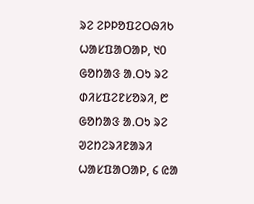ᱨᱮ ᱮᱞᱞᱚᱯᱮᱛᱷᱤᱠ ᱦᱟᱥᱯᱟᱛᱟᱞ, ᱑᱐ ᱜᱚᱴᱟᱝ ᱟᱹᱛᱩ ᱨᱮ ᱰᱤᱥᱯᱮᱱᱥᱚᱨᱤ, ᱘ ᱜᱚᱴᱟᱝ ᱟᱹᱛᱩ ᱨᱮ ᱣᱮᱴᱮᱨᱤᱱᱟᱨᱤ ᱦᱟᱥᱯᱟᱛᱟᱞ, ᱔ ᱭᱟ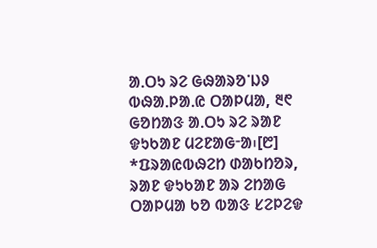ᱟᱹᱛᱩ ᱨᱮ ᱜᱷᱟᱨᱚᱸᱡᱽ ᱵᱷᱟᱹᱞᱟᱹᱭ ᱛᱟᱞᱢᱟ, ᱓᱖ ᱜᱚᱴᱟᱝ ᱟᱹᱛᱩ ᱨᱮ ᱨᱟᱱ ᱫᱩᱠᱟᱱ ᱢᱮᱱᱟᱜᱼᱟ᱾[᱘]
*ᱯᱨᱟᱭᱵᱷᱮᱴ ᱰᱟᱠᱴᱚᱨ, ᱨᱟᱱ ᱫᱩᱠᱟᱱ ᱟᱨ ᱮᱴᱟᱜ ᱛᱟᱞᱢᱟ ᱠᱚ ᱵᱟᱝ ᱥᱮᱞᱮᱫ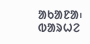ᱟᱠᱟᱱᱟ᱾
ᱵᱟᱨᱦᱮ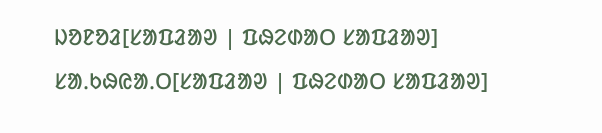ᱡᱚᱱᱚᱲ[ᱥᱟᱯᱲᱟᱣ | ᱯᱷᱮᱰᱟᱛ ᱥᱟᱯᱲᱟᱣ]
ᱥᱟᱹᱠᱷᱭᱟᱹᱛ[ᱥᱟᱯᱲᱟᱣ | ᱯᱷᱮᱰᱟᱛ ᱥᱟᱯᱲᱟᱣ]